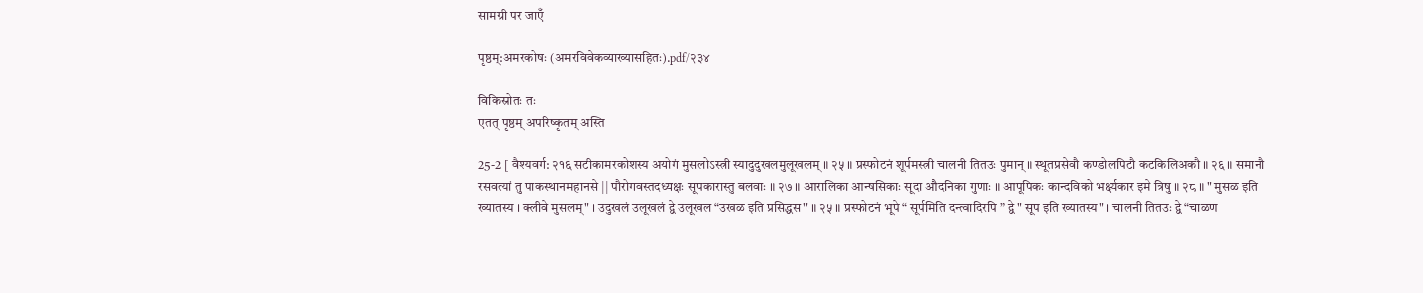सामग्री पर जाएँ

पृष्ठम्:अमरकोषः (अमरविवेकव्याख्यासहितः).pdf/२३४

विकिस्रोतः तः
एतत् पृष्ठम् अपरिष्कृतम् अस्ति

25-2 [ वैश्यवर्ग: २१६ सटीकामरकोशस्य अयोगं मुसलोऽस्त्री स्यादुदुखलमुलूखलम् ॥ २५ ॥ प्रस्फोटनं शूर्पमस्त्री चालनी तितउः पुमान् ॥ स्थूतप्रसेवौ कण्डोलपिटौ कटकिलिअकौ ॥ २६ ॥ समानौ रसवत्यां तु पाकस्थानमहानसे || पौरोगवस्तदध्यक्षः सूपकारास्तु बलवाः ॥ २७ ॥ आरालिका आन्षसिकाः सूदा औदनिका गुणाः ॥ आपूपिकः कान्दविको भर्क्ष्यकार इमे त्रिषु ॥ २८ ॥ " मुसळ इति ख्यातस्य । क्लीवे मुसलम्" । उदुखलं उलूखलं द्वे उलूखल “उखळ इति प्रसिद्धस" ॥ २५ ॥ प्रस्फोटनं भूपे “ सूर्पमिति दन्त्वादिरपि ” द्वे " सूप इति ख्यातस्य" । चालनी तितउः द्वे “चाळण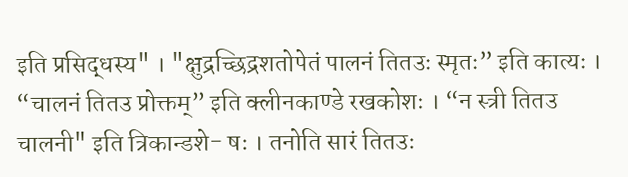इति प्रसिद्धस्य" । "क्षुद्रच्छिद्रशतोपेतं पालनं तितउः स्मृतः” इति कात्यः । “चालनं तितउ प्रोक्तम्” इति क्लीनकाण्डे रखकोशः । “न स्त्री तितउ चालनी" इति त्रिकान्डशे- षः । तनोति सारं तितउः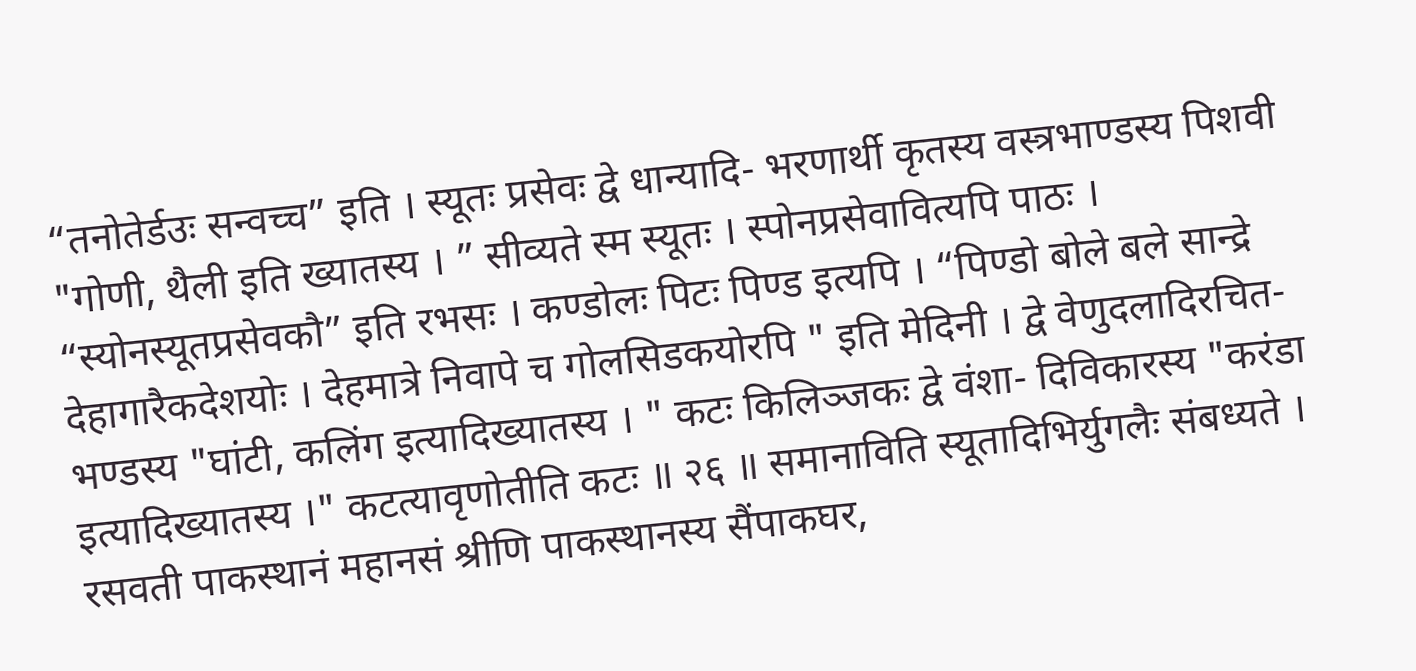“तनोतेर्डउः सन्वच्च” इति । स्यूतः प्रसेवः द्वे धान्यादि- भरणार्थी कृतस्य वस्त्रभाण्डस्य पिशवी "गोणी, थैली इति ख्यातस्य । ” सीव्यते स्म स्यूतः । स्पोनप्रसेवावित्यपि पाठः । “स्योनस्यूतप्रसेवकौ” इति रभसः । कण्डोलः पिटः पिण्ड इत्यपि । “पिण्डो बोले बले सान्द्रे देहागारैकदेशयोः । देहमात्रे निवापे च गोलसिडकयोरपि " इति मेदिनी । द्वे वेणुदलादिरचित- भण्डस्य "घांटी, कलिंग इत्यादिख्यातस्य । " कटः किलिञ्जकः द्वे वंशा- दिविकारस्य "करंडा इत्यादिख्यातस्य ।" कटत्यावृणोतीति कटः ॥ २६ ॥ समानाविति स्यूतादिभिर्युगलैः संबध्यते । रसवती पाकस्थानं महानसं श्रीणि पाकस्थानस्य सैंपाकघर,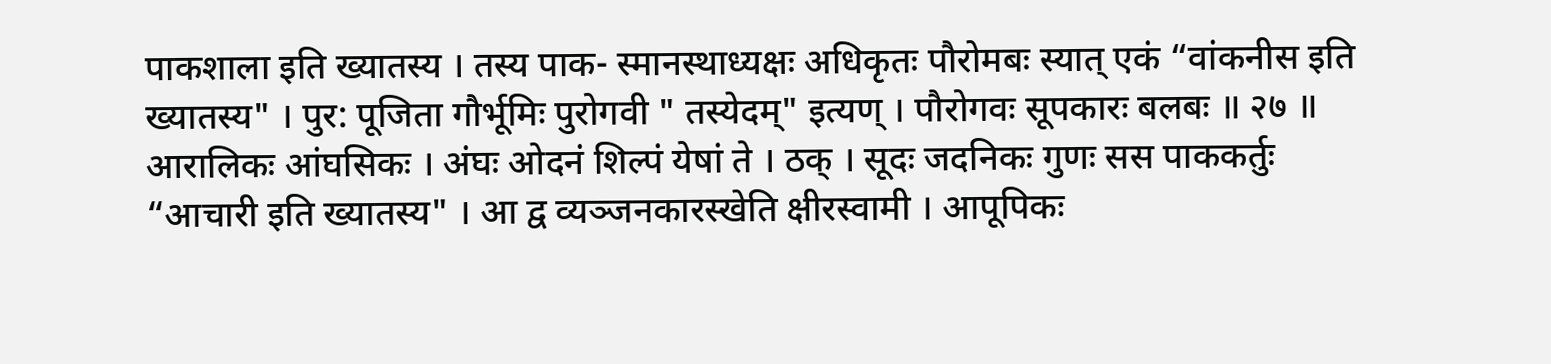पाकशाला इति ख्यातस्य । तस्य पाक- स्मानस्थाध्यक्षः अधिकृतः पौरोमबः स्यात् एकं “वांकनीस इति ख्यातस्य" । पुर: पूजिता गौर्भूमिः पुरोगवी " तस्येदम्" इत्यण् । पौरोगवः सूपकारः बलबः ॥ २७ ॥ आरालिकः आंघसिकः । अंघः ओदनं शिल्पं येषां ते । ठक् । सूदः जदनिकः गुणः सस पाककर्तुः “आचारी इति ख्यातस्य" । आ द्व व्यञ्जनकारस्खेति क्षीरस्वामी । आपूपिकः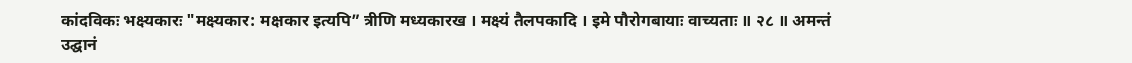कांदविकः भक्ष्यकारः "मक्ष्यकार: मक्षकार इत्यपि” त्रीणि मध्यकारख । मक्ष्यं तैलपकादि । इमे पौरोगबायाः वाच्यताः ॥ २८ ॥ अमन्तं उद्घानं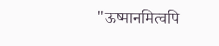"ऊष्मानमित्वपि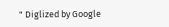" Diglized by Google